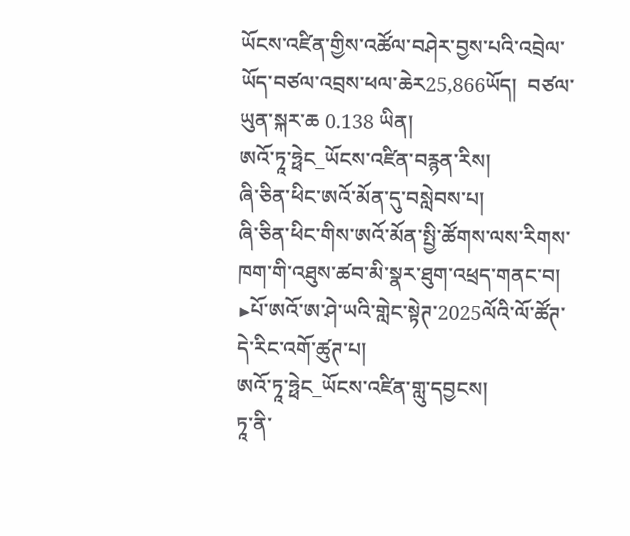ཡོངས་འཛིན་གྱིས་འཚོལ་བཤེར་བྱས་པའི་འབྲེལ་ཡོད་བཙལ་འབྲས་ཕལ་ཆེར25,866ཡོད།  བཙལ་ཡུན་སྐར་ཆ 0.138 ཡིན།
ཨའོ་ཏཱ་ཧྥེང_ཡོངས་འཛིན་བརྙན་རིས།
ཞི་ཅིན་ཕིང་ཨའོ་མོན་དུ་བསླེབས་པ།
ཞི་ཅིན་ཕིང་གིས་ཨའོ་མོན་སྤྱི་ཚོགས་ལས་རིགས་ཁག་གི་འཐུས་ཚབ་མི་སྣར་ཐུག་འཕྲད་གནང་བ།
▶པོ་ཨའོ་ཨ་ཤེ་ཡའི་གླེང་སྟེཊ་2025ལོའི་ལོ་ཚོཊ་དེ་རིང་འགོ་ཚུཊ་པ།
ཨའོ་ཏཱ་ཧྥེང_ཡོངས་འཛིན་གླུ་དབྱངས།
ཏཱ་ནི་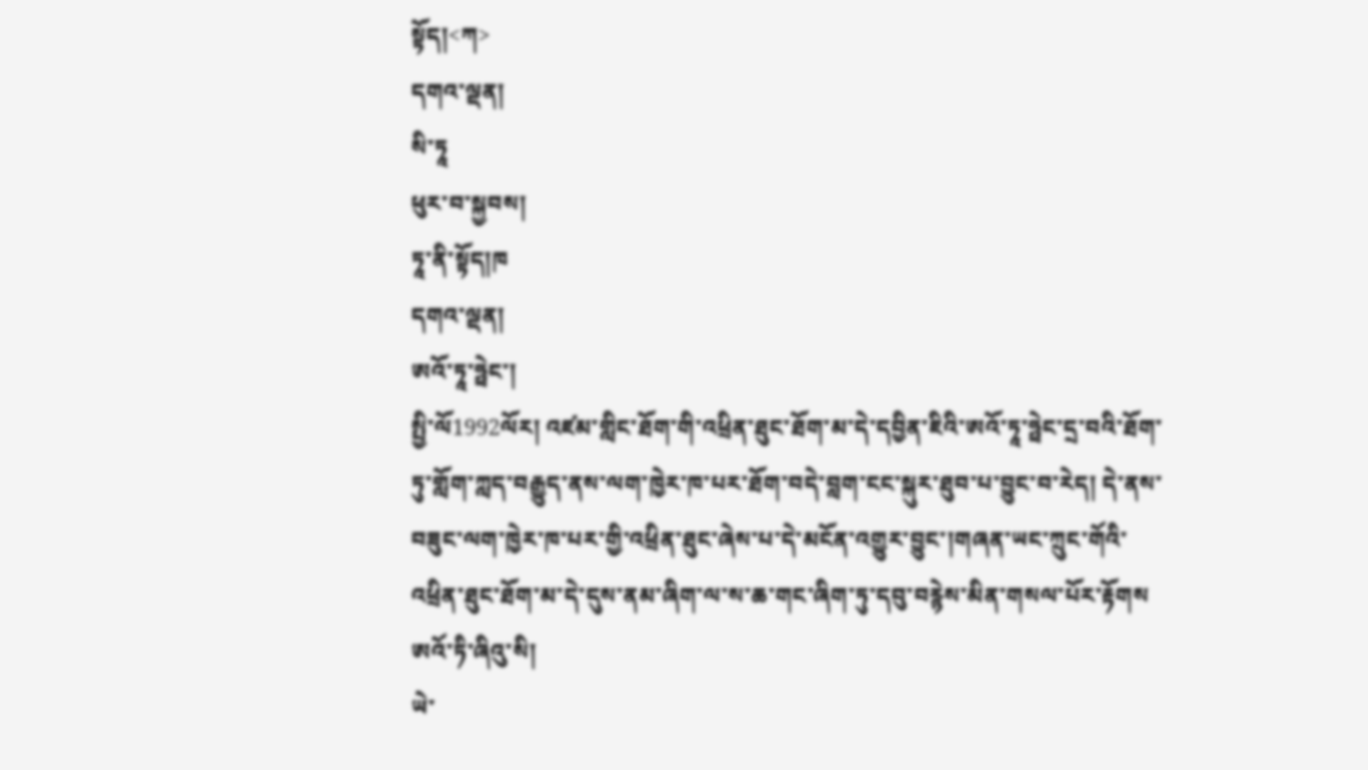སྟོད།<ཀ>
དགའ་ལྡན།
སི་ཏཱ
ཕུར་བ་སྐྱབས།
ཏཱ་ནི་སྟོད།ཁ
དགའ་ལྡན།
ཨའོ་ཏཱ་ཧྥེང་།
སྤྱི་ལོ1992ལོར། འཛམ་གླིང་ཐོག་གི་འཕྲིན་ཐུང་ཐོག་མ་དེ་དབྱིན་ཇིའི་ཨའོ་ཏཱ་ཧྥེང་དྲ་བའི་ཐོག་ཏུ་གློག་ཀླད་བརྒྱུད་ནས་ལག་ཁྱེར་ཁ་པར་ཐོག་བདེ་བླག་ངང་སྐུར་ཐུབ་པ་བྱུང་བ་རེད། དེ་ནས་བཟུང་ལག་ཁྱེར་ཁ་པར་གྱི་འཕྲིན་ཐུང་ཞེས་པ་དེ་མངོན་འགྱུར་བྱུང་།གཞན་ཡང་ཀྲུང་གོའི་འཕྲིན་ཐུང་ཐོག་མ་དེ་དུས་ནམ་ཞིག་ལ་ས་ཆ་གང་ཞིག་ཏུ་དབུ་བརྙེས་མིན་གསལ་པོར་རྟོགས
ཨའོ་ཏི་ཞིའུ་སི།
ཡེ་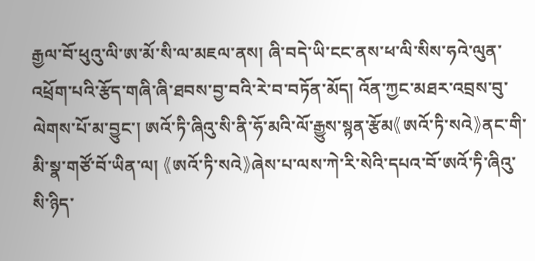རྒྱལ་བོ་ཕུའུ་ལི་ཨ་མོ་སི་ལ་མཇལ་ནས། ཞི་བདེ་ཡི་ངང་ནས་ཕ་ལི་སིས་ཧའེ་ལུན་འཕྲོག་པའི་རྩོད་གཞི་ཞི་ཐབས་བྱ་བའི་རེ་བ་བཏོན་མོད། འོན་ཀྱང་མཐར་འབྲས་བུ་ལེགས་པོ་མ་བྱུང་། ཨའོ་ཏི་ཞིའུ་སི་ནི་ཧོ་མའི་ལོ་རྒྱུས་སྙན་རྩོམ《ཨའོ་ཏི་སའེ》ནང་གི་མི་སྣ་གཙོ་བོ་ཡིན་ལ། 《ཨའོ་ཏི་སའེ》ཞེས་པ་ལས་ཀེ་རི་སེའི་དཔའ་བོ་ཨའོ་ཏི་ཞིའུ་སི་ཉིད་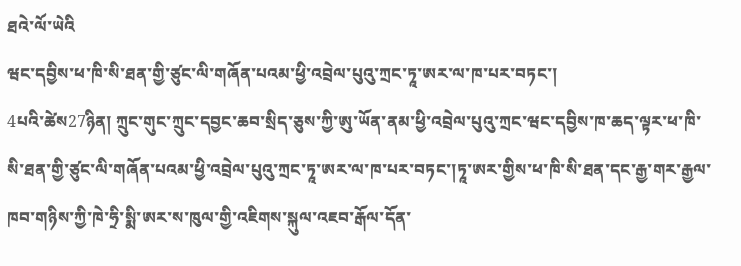ཐའེ་ལོ་ཡེའི
ཝང་དབྱིས་ཕ་ཁི་སི་ཐན་གྱི་ཙུང་ལི་གཞོན་པའམ་ཕྱི་འབྲེལ་པུའུ་ཀྲང་ཏཱ་ཨར་ལ་ཁ་པར་བཏང་།
4པའི་ཚེས27ཉིན། ཀྲུང་གུང་ཀྲུང་དབྱང་ཆབ་སྲིད་ཅུས་ཀྱི་ཨུ་ཡོན་ནམ་ཕྱི་འབྲེལ་པུའུ་ཀྲང་ཝང་དབྱིས་ཁ་ཆད་ལྟར་ཕ་ཁི་སི་ཐན་གྱི་ཙུང་ལི་གཞོན་པའམ་ཕྱི་འབྲེལ་པུའུ་ཀྲང་ཏཱ་ཨར་ལ་ཁ་པར་བཏང་།ཏཱ་ཨར་གྱིས་ཕ་ཁི་སི་ཐན་དང་རྒྱ་གར་རྒྱལ་ཁབ་གཉིས་ཀྱི་ཁེ་ཧྲི་སྨི་ཨར་ས་ཁུལ་གྱི་འཇིགས་སྐུལ་འཇབ་རྒོལ་དོན་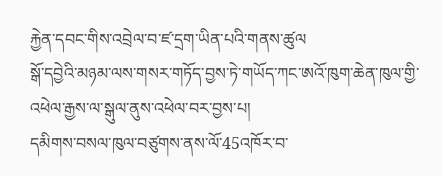རྐྱེན་དབང་གིས་འབྲེལ་བ་ཛ་དྲག་ཡིན་པའི་གནས་ཚུལ
སྒོ་དབྱེའི་མཉམ་ལས་གསར་གཏོད་བྱས་ཏེ་གཡོད་ཀང་ཨའོ་ཁུག་ཆེན་ཁུལ་གྱི་འཕེལ་རྒྱས་ལ་སྒུལ་ནུས་འཕེལ་བར་བྱས་པ།
དམིགས་བསལ་ཁུལ་བཙུགས་ནས་ལོ་45འཁོར་བ་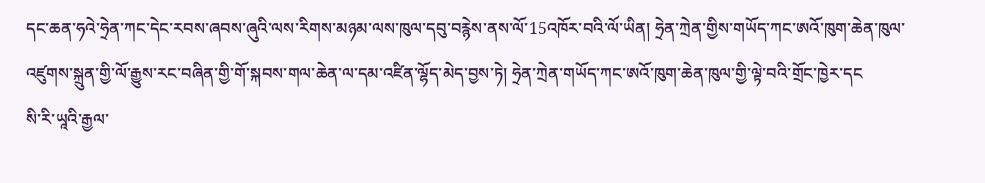དང་ཆན་ཧའེ་ཧྲེན་ཀང་དེང་རབས་ཞབས་ཞུའི་ལས་རིགས་མཉམ་ལས་ཁུལ་དབུ་བརྙེས་ནས་ལོ་15འཁོར་བའི་ལོ་ཡིན། ཧྲེན་ཀྲེན་གྱིས་གཡོད་ཀང་ཨའོ་ཁུག་ཆེན་ཁུལ་འཛུགས་སྐྲུན་གྱི་ལོ་རྒྱུས་རང་བཞིན་གྱི་གོ་སྐབས་གལ་ཆེན་ལ་དམ་འཛིན་ལྷོད་མེད་བྱས་ཏེ། ཧྲེན་ཀྲེན་གཡོད་ཀང་ཨའོ་ཁུག་ཆེན་ཁུལ་གྱི་ལྟེ་བའི་གྲོང་ཁྱེར་དང
སི་རི་ཡཱའི་རྒྱལ་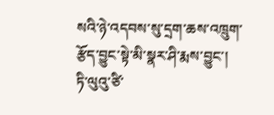སའི་ཉེ་འདབས་སུ་དྲག་ཆས་འཁྲུག་རྩོད་བྱུང་སྟེ་མི་སྣར་ཤི་རྨས་བྱུང་།
ཏི་ལུའུ་ཙི་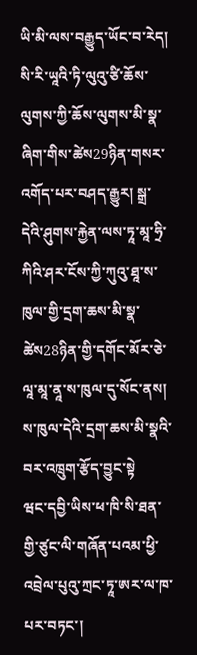ཡི་མི་ལས་བརྒྱུད་ཡོང་བ་རེད། སི་རི་ཡཱའི་ཏི་ལུའུ་ཙི་ཆོས་ལུགས་ཀྱི་ཆོས་ལུགས་མི་སྣ་ཞིག་གིས་ཚེས29ཉིན་གསར་འགོད་པར་བཤད་རྒྱུར། སྒྲ་དེའི་ཤུགས་རྐྱེན་ལས་ཏཱ་མཱ་ཧྲི་ཀིའི་ཤར་ངོས་ཀྱི་ཀུའུ་ཐཱ་ས་ཁུལ་གྱི་དྲག་ཆས་མི་སྣ་ཚེས28ཉིན་གྱི་དགོང་མོར་ཅེ་ལཱ་མཱ་ནཱ་ས་ཁུལ་དུ་སོང་ནས། ས་ཁུལ་དེའི་དྲག་ཆས་མི་སྣའི་བར་འཁྲུག་རྩོད་བྱུང་སྟེ
ཝང་དབྱི་ཡིས་ཕ་ཁི་སི་ཐན་གྱི་ཙུང་ལི་གཞོན་པའམ་ཕྱི་འབྲེལ་པུའུ་ཀྲང་ཏཱ་ཨར་ལ་ཁ་པར་བཏང་།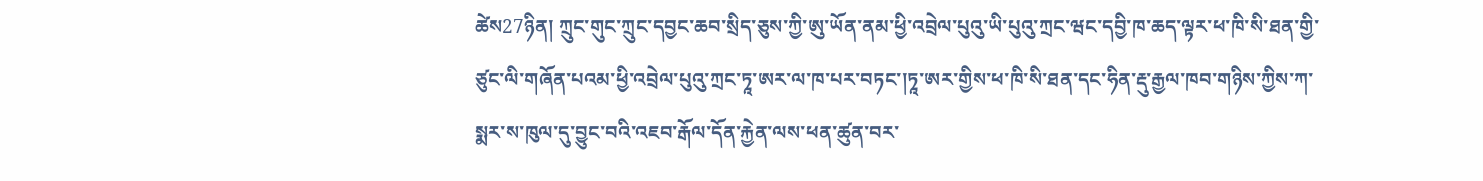ཚེས27ཉིན། ཀྲུང་གུང་ཀྲུང་དབྱང་ཆབ་སྲིད་ཅུས་ཀྱི་ཨུ་ཡོན་ནམ་ཕྱི་འབྲེལ་པུའུ་ཡི་པུའུ་ཀྲང་ཝང་དབྱི་ཁ་ཆད་ལྟར་ཕ་ཁི་སི་ཐན་གྱི་ཙུང་ལི་གཞོན་པའམ་ཕྱི་འབྲེལ་པུའུ་ཀྲང་ཏཱ་ཨར་ལ་ཁ་པར་བཏང་།ཏཱ་ཨར་གྱིས་ཕ་ཁི་སི་ཐན་དང་ཧིན་རྡུ་རྒྱལ་ཁབ་གཉིས་ཀྱིས་ཀ་སྨར་ས་ཁུལ་དུ་བྱུང་བའི་འཇབ་རྒོལ་དོན་རྐྱེན་ལས་ཕན་ཚུན་བར་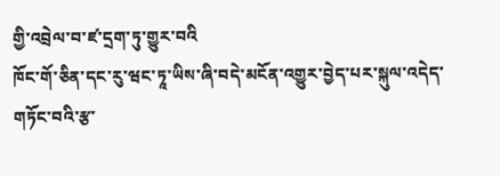གྱི་འབྲེལ་བ་ཛ་དྲག་ཏུ་གྱུར་བའི
ཁོང་གོ་ཅིན་དང་རུ་ཝང་ཏཱ་ཡིས་ཞི་བདེ་མངོན་འགྱུར་བྱེད་པར་སྐུལ་འདེད་གཏོང་བའི་རྩ་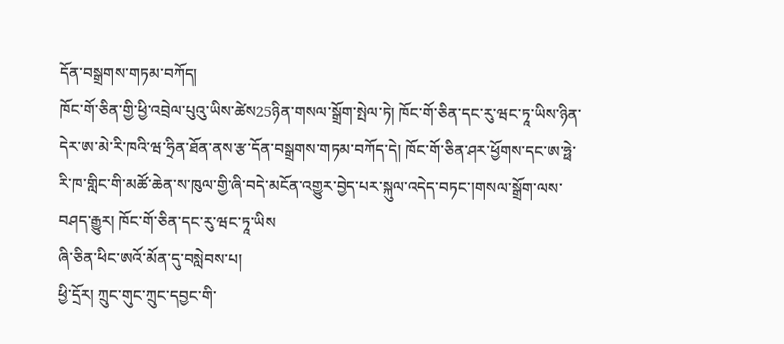དོན་བསྒྲགས་གཏམ་བཀོད།
ཁོང་གོ་ཅིན་གྱི་ཕྱི་འབྲེལ་པུའུ་ཡིས་ཚེས25ཉིན་གསལ་སྒྲོག་སྤེལ་ཏེ། ཁོང་གོ་ཅིན་དང་རུ་ཝང་ཏཱ་ཡིས་ཉིན་དེར་ཨ་མེ་རི་ཁའི་ཝ་ཧྲིན་ཐོན་ནས་རྩ་དོན་བསྒྲགས་གཏམ་བཀོད་དེ། ཁོང་གོ་ཅིན་ཤར་ཕྱོགས་དང་ཨ་ཧྥེ་རི་ཁ་གླིང་གི་མཚོ་ཆེན་ས་ཁུལ་གྱི་ཞི་བདེ་མངོན་འགྱུར་བྱེད་པར་སྐུལ་འདེད་བཏང་།གསལ་སྒྲོག་ལས་བཤད་རྒྱུར། ཁོང་གོ་ཅིན་དང་རུ་ཝང་ཏཱ་ཡིས
ཞི་ཅིན་ཕིང་ཨའོ་མོན་དུ་བསླེབས་པ།
ཕྱི་དྲོར། ཀྲུང་གུང་ཀྲུང་དབྱང་གི་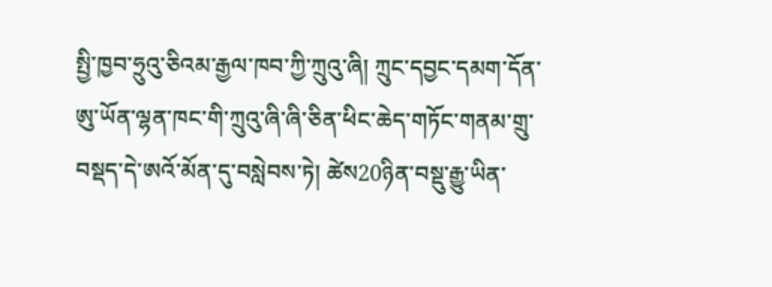སྤྱི་ཁྱབ་ཧྲུའུ་ཅིའམ་རྒྱལ་ཁབ་ཀྱི་ཀྲུའུ་ཞི། ཀྲུང་དབྱང་དམག་དོན་ཨུ་ཡོན་ལྷན་ཁང་གི་ཀྲུའུ་ཞི་ཞི་ཅིན་ཕིང་ཆེད་གཏོང་གནམ་གྲུ་བསྡད་དེ་ཨའོ་མོན་དུ་བསླེབས་ཏེ། ཚེས20ཉིན་བསྡུ་རྒྱུ་ཡིན་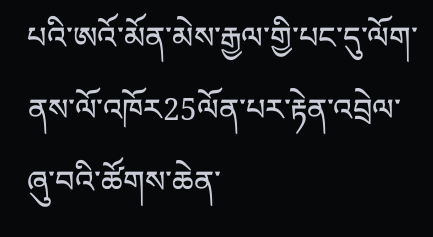པའི་ཨའོ་མོན་མེས་རྒྱལ་གྱི་པང་དུ་ལོག་ནས་ལོ་འཁོར25ལོན་པར་རྟེན་འབྲེལ་ཞུ་བའི་ཚོགས་ཆེན་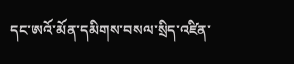དང་ཨའོ་མོན་དམིགས་བསལ་སྲིད་འཛིན་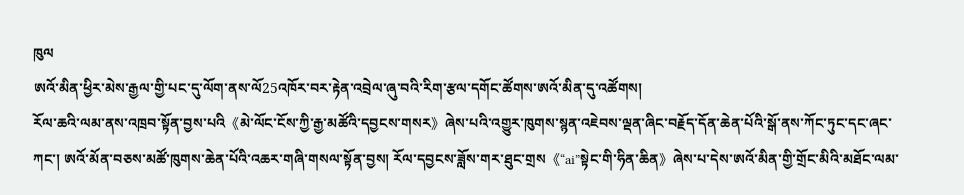ཁུལ
ཨའོ་མིན་ཕྱིར་མེས་རྒྱལ་གྱི་པང་དུ་ལོག་ནས་ལོ25འཁོར་བར་རྟེན་འབྲེལ་ཞུ་བའི་རིག་རྩལ་དགོང་ཚོགས་ཨའོ་མིན་དུ་འཚོགས།
རོལ་ཆའི་ལམ་ནས་འཁྲབ་སྟོན་བྱས་པའི《མེ་ལོང་ངོས་ཀྱི་རྒྱ་མཚོའི་དབྱངས་གསར》ཞེས་པའི་འགྱུར་ཁུགས་སྙན་འཇེབས་ལྡན་ཞིང་བརྗོད་དོན་ཆེན་པོའི་སྒོ་ནས་ཀོང་ཏུང་དང་ཞང་ཀང་། ཨའོ་མོན་བཅས་མཚོ་ཁུགས་ཆེན་པོའི་འཆར་གཞི་གསལ་སྟོན་བྱས། རོལ་དབྱངས་ཟློས་གར་ཐུང་གྲས《“ai”སྟེང་གི་ཧིན་ཆིན》ཞེས་པ་དེས་ཨའོ་མིན་གྱི་གྲོང་མིའི་མཐོང་ལམ་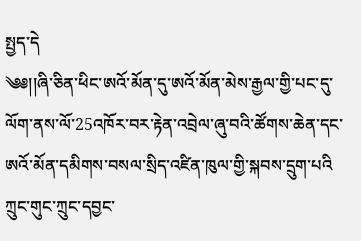སྤྱད་དེ
༄༅།།ཞི་ཅིན་ཕིང་ཨའོ་མོན་དུ་ཨའོ་མོན་མེས་རྒྱལ་གྱི་པང་དུ་ལོག་ནས་ལོ་25འཁོར་བར་རྟེན་འབྲེལ་ཞུ་བའི་ཚོགས་ཆེན་དང་ཨའོ་མོན་དམིགས་བསལ་སྲིད་འཛིན་ཁུལ་གྱི་སྐབས་དྲུག་པའི
ཀྲུང་གུང་ཀྲུང་དབྱང་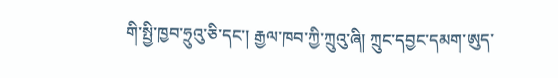གི་སྤྱི་ཁྱབ་ཧྲུའུ་ཅི་དང་། རྒྱལ་ཁབ་ཀྱི་ཀྲུའུ་ཞི། ཀྲུང་དབྱང་དམག་ཨུད་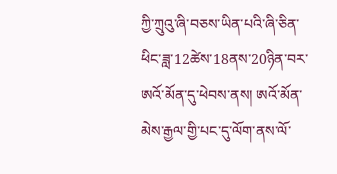ཀྱི་ཀྲུའུ་ཞི་བཅས་ཡིན་པའི་ཞི་ཅིན་ཕིང་ཟླ་12ཚེས་18ནས་20ཉིན་བར་ཨའོ་མོན་དུ་ཕེབས་ནས། ཨའོ་མོན་མེས་རྒྱལ་གྱི་པང་དུ་ལོག་ནས་ལོ་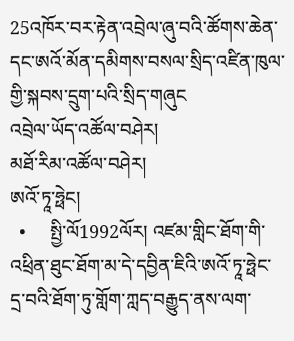25འཁོར་བར་རྟེན་འབྲེལ་ཞུ་བའི་ཚོགས་ཆེན་དང་ཨའོ་མོན་དམིགས་བསལ་སྲིད་འཛིན་ཁུལ་གྱི་སྐབས་དྲུག་པའི་སྲིད་གཞུང
འབྲེལ་ཡོད་འཚོལ་བཤེར།
མཐོ་རིམ་འཚོལ་བཤེར།
ཨའོ་ཏཱ་ཧྥེང།
  •     སྤྱི་ལོ1992ལོར། འཛམ་གླིང་ཐོག་གི་འཕྲིན་ཐུང་ཐོག་མ་དེ་དབྱིན་ཇིའི་ཨའོ་ཏཱ་ཧྥེང་དྲ་བའི་ཐོག་ཏུ་གློག་ཀླད་བརྒྱུད་ནས་ལག་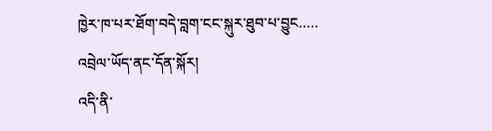ཁྱེར་ཁ་པར་ཐོག་བདེ་བླག་ངང་སྐུར་ཐུབ་པ་བྱུང.....
འབྲེལ་ཡོད་ནང་དོན་སྐོར།
འདི་ནི་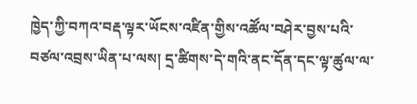ཁྱེད་ཀྱི་བཀའ་བརྡ་ལྟར་ཡོངས་འཛིན་གྱིས་འཚོལ་བཤེར་བྱས་པའི་བཙལ་འབྲས་ཡིན་པ་ལས། དྲ་ཚིགས་དེ་གའི་ནང་དོན་དང་ལྟ་ཚུལ་ལ་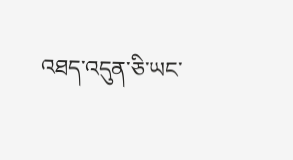འཐད་འདུན་ཅི་ཡང་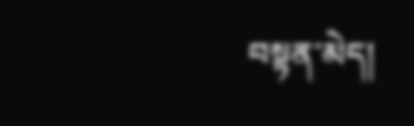བསྟན་མེད།